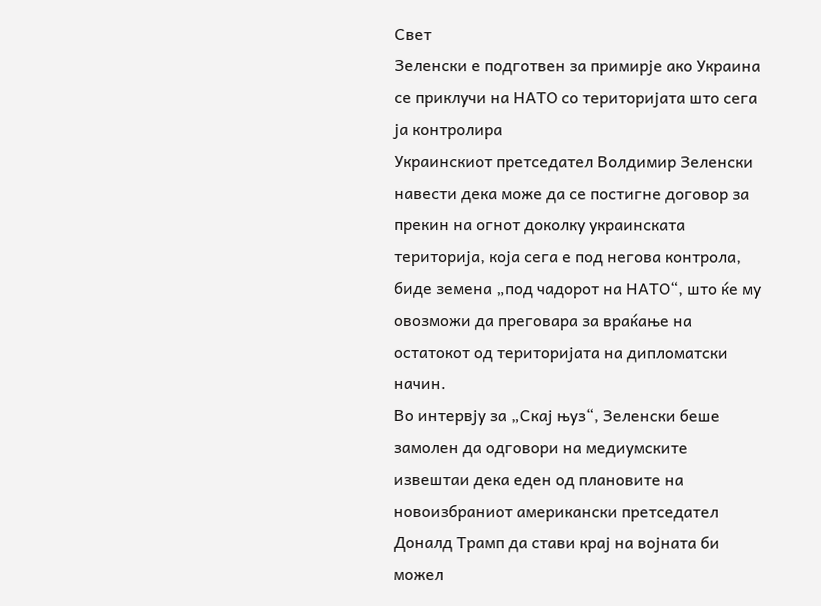Свет
Зеленски е подготвен за примирје ако Украина се приклучи на НАТО со територијата што сега ја контролира
Украинскиот претседател Волдимир Зеленски навести дека може да се постигне договор за прекин на огнот доколку украинската територија, која сега е под негова контрола, биде земена „под чадорот на НАТО“, што ќе му овозможи да преговара за враќање на остатокот од територијата на дипломатски начин.
Во интервју за „Скај њуз“, Зеленски беше замолен да одговори на медиумските извештаи дека еден од плановите на новоизбраниот американски претседател Доналд Трамп да стави крај на војната би можел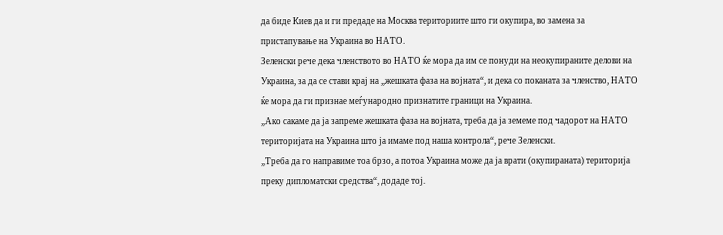да биде Киев да и ги предаде на Москва териториите што ги окупира, во замена за пристапување на Украина во НАТО.
Зеленски рече дека членството во НАТО ќе мора да им се понуди на неокупираните делови на Украина, за да се стави крај на „жешката фаза на војната“, и дека со поканата за членство, НАТО ќе мора да ги признае меѓународно признатите граници на Украина.
„Ако сакаме да ја запреме жешката фаза на војната, треба да ја земеме под чадорот на НАТО територијата на Украина што ја имаме под наша контрола“, рече Зеленски.
„Треба да го направиме тоа брзо, а потоа Украина може да ја врати (окупираната) територија преку дипломатски средства“, додаде тој.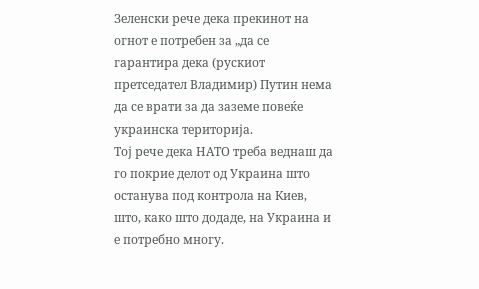Зеленски рече дека прекинот на огнот е потребен за „да се гарантира дека (рускиот претседател Владимир) Путин нема да се врати за да заземе повеќе украинска територија.
Тој рече дека НАТО треба веднаш да го покрие делот од Украина што останува под контрола на Киев, што, како што додаде, на Украина и е потребно многу.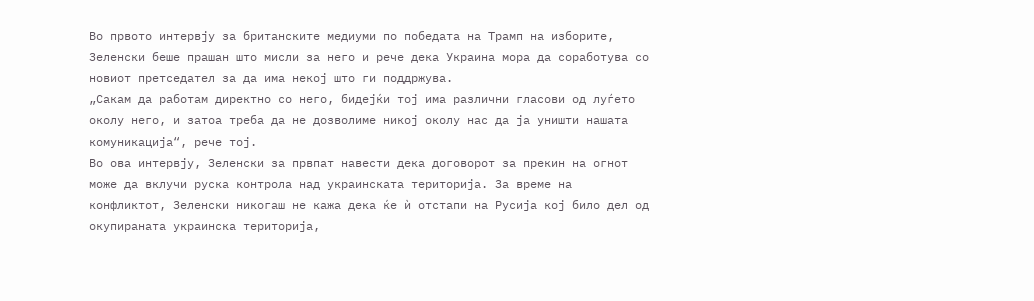Во првото интервју за британските медиуми по победата на Трамп на изборите, Зеленски беше прашан што мисли за него и рече дека Украина мора да соработува со новиот претседател за да има некој што ги поддржува.
„Сакам да работам директно со него, бидејќи тој има различни гласови од луѓето околу него, и затоа треба да не дозволиме никој околу нас да ја уништи нашата комуникација“, рече тој.
Во ова интервју, Зеленски за првпат навести дека договорот за прекин на огнот може да вклучи руска контрола над украинската територија. За време на конфликтот, Зеленски никогаш не кажа дека ќе ѝ отстапи на Русија кој било дел од окупираната украинска територија,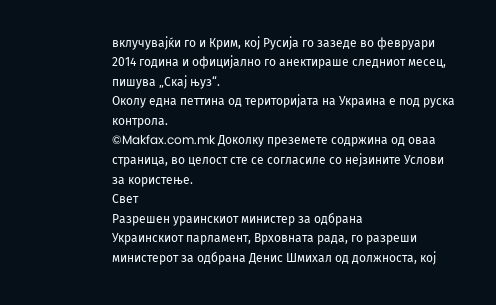вклучувајќи го и Крим, кој Русија го зазеде во февруари 2014 година и официјално го анектираше следниот месец, пишува „Скај њуз“.
Околу една петтина од територијата на Украина е под руска контрола.
©Makfax.com.mk Доколку преземете содржина од оваа страница, во целост сте се согласиле со нејзините Услови за користење.
Свет
Разрешен ураинскиот министер за одбрана
Украинскиот парламент, Врховната рада, го разреши министерот за одбрана Денис Шмихал од должноста, кој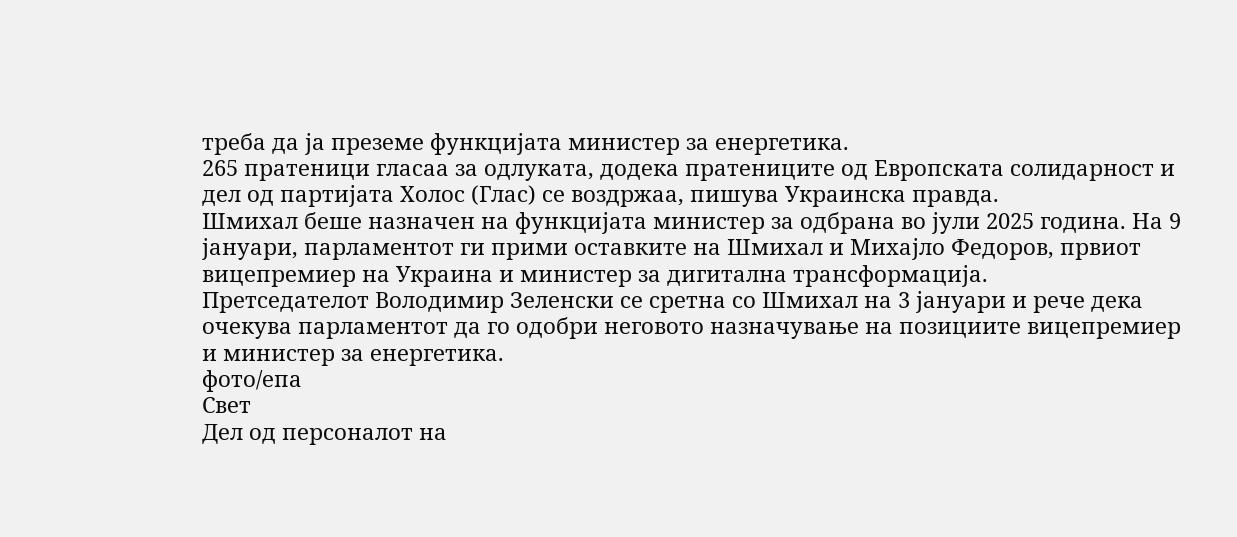треба да ја преземе функцијата министер за енергетика.
265 пратеници гласаа за одлуката, додека пратениците од Европската солидарност и дел од партијата Холос (Глас) се воздржаа, пишува Украинска правда.
Шмихал беше назначен на функцијата министер за одбрана во јули 2025 година. На 9 јануари, парламентот ги прими оставките на Шмихал и Михајло Федоров, првиот вицепремиер на Украина и министер за дигитална трансформација.
Претседателот Володимир Зеленски се сретна со Шмихал на 3 јануари и рече дека очекува парламентот да го одобри неговото назначување на позициите вицепремиер и министер за енергетика.
фото/епа
Свет
Дел од персоналот на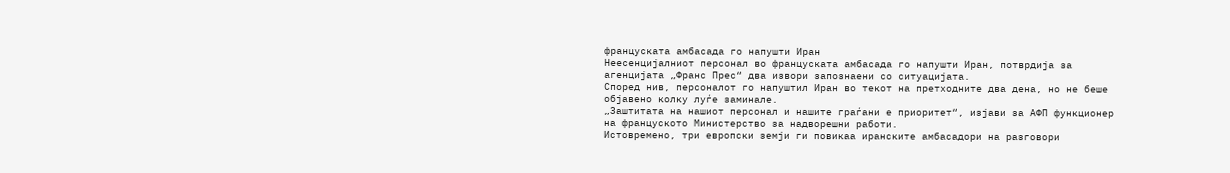француската амбасада го напушти Иран
Неесенцијалниот персонал во француската амбасада го напушти Иран, потврдија за агенцијата „Франс Прес“ два извори запознаени со ситуацијата.
Според нив, персоналот го напуштил Иран во текот на претходните два дена, но не беше објавено колку луѓе заминале.
„Заштитата на нашиот персонал и нашите граѓани е приоритет“, изјави за АФП функционер на француското Министерство за надворешни работи.
Истовремено, три европски земји ги повикаа иранските амбасадори на разговори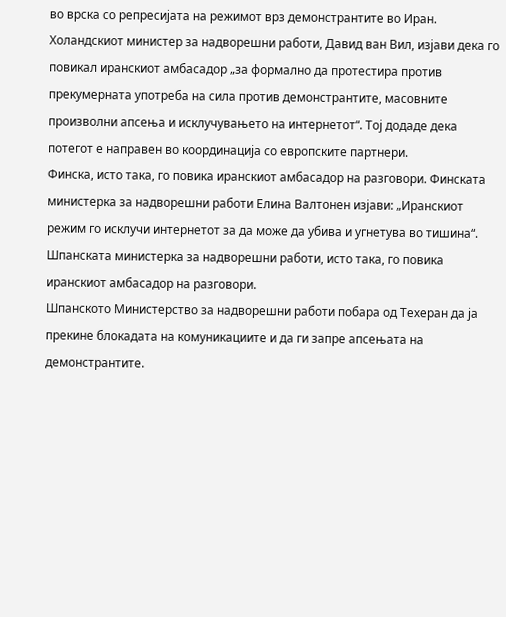во врска со репресијата на режимот врз демонстрантите во Иран.
Холандскиот министер за надворешни работи, Давид ван Вил, изјави дека го повикал иранскиот амбасадор „за формално да протестира против прекумерната употреба на сила против демонстрантите, масовните произволни апсења и исклучувањето на интернетот“. Тој додаде дека потегот е направен во координација со европските партнери.
Финска, исто така, го повика иранскиот амбасадор на разговори. Финската министерка за надворешни работи Елина Валтонен изјави: „Иранскиот режим го исклучи интернетот за да може да убива и угнетува во тишина“.
Шпанската министерка за надворешни работи, исто така, го повика иранскиот амбасадор на разговори.
Шпанското Министерство за надворешни работи побара од Техеран да ја прекине блокадата на комуникациите и да ги запре апсењата на демонстрантите.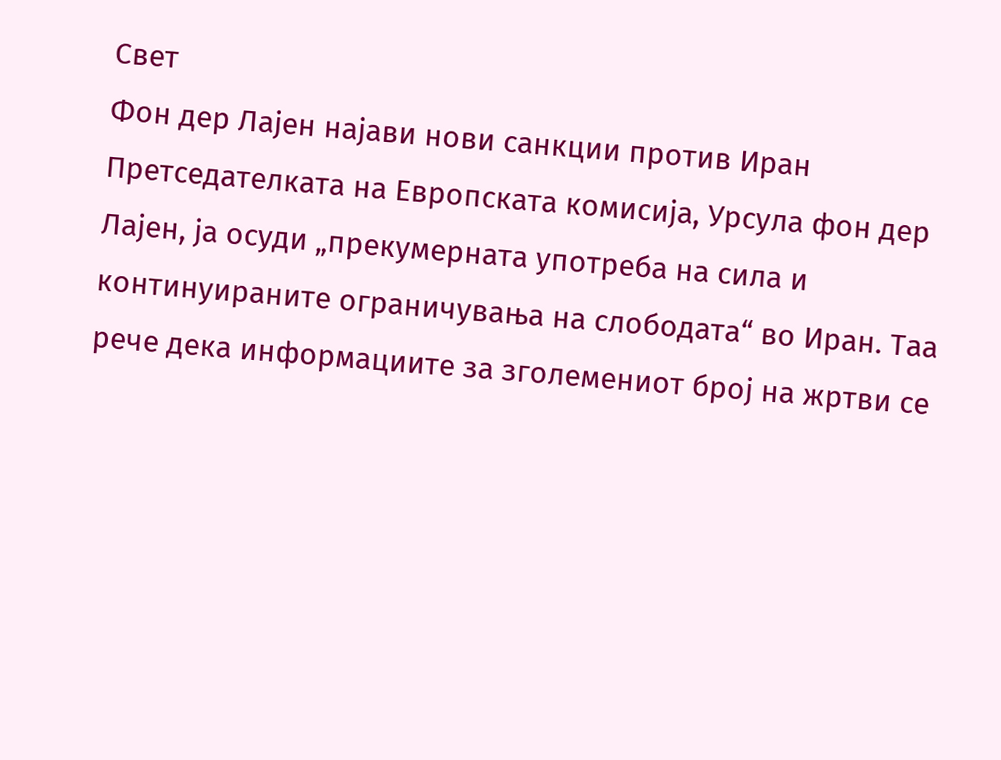Свет
Фон дер Лајен најави нови санкции против Иран
Претседателката на Европската комисија, Урсула фон дер Лајен, ја осуди „прекумерната употреба на сила и континуираните ограничувања на слободата“ во Иран. Таа рече дека информациите за зголемениот број на жртви се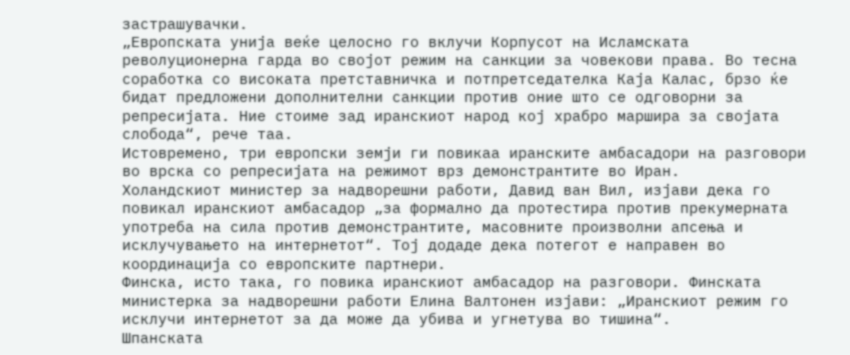застрашувачки.
„Европската унија веќе целосно го вклучи Корпусот на Исламската револуционерна гарда во својот режим на санкции за човекови права. Во тесна соработка со високата претставничка и потпретседателка Каја Калас, брзо ќе бидат предложени дополнителни санкции против оние што се одговорни за репресијата. Ние стоиме зад иранскиот народ кој храбро маршира за својата слобода“, рече таа.
Истовремено, три европски земји ги повикаа иранските амбасадори на разговори во врска со репресијата на режимот врз демонстрантите во Иран.
Холандскиот министер за надворешни работи, Давид ван Вил, изјави дека го повикал иранскиот амбасадор „за формално да протестира против прекумерната употреба на сила против демонстрантите, масовните произволни апсења и исклучувањето на интернетот“. Тој додаде дека потегот е направен во координација со европските партнери.
Финска, исто така, го повика иранскиот амбасадор на разговори. Финската министерка за надворешни работи Елина Валтонен изјави: „Иранскиот режим го исклучи интернетот за да може да убива и угнетува во тишина“.
Шпанската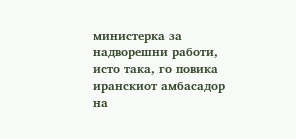министерка за надворешни работи, исто така, го повика иранскиот амбасадор на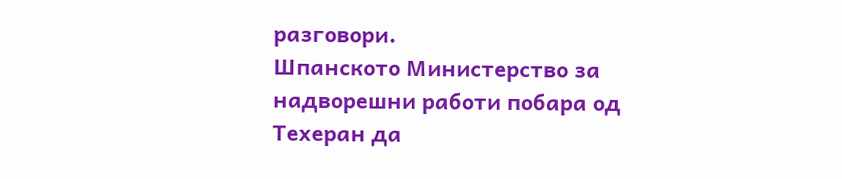разговори.
Шпанското Министерство за надворешни работи побара од Техеран да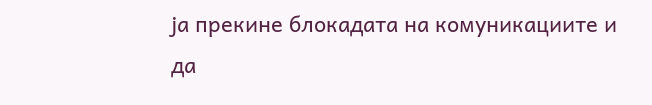ја прекине блокадата на комуникациите и да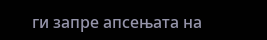ги запре апсењата на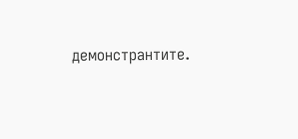демонстрантите.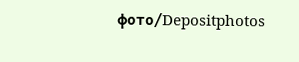фото/Depositphotos